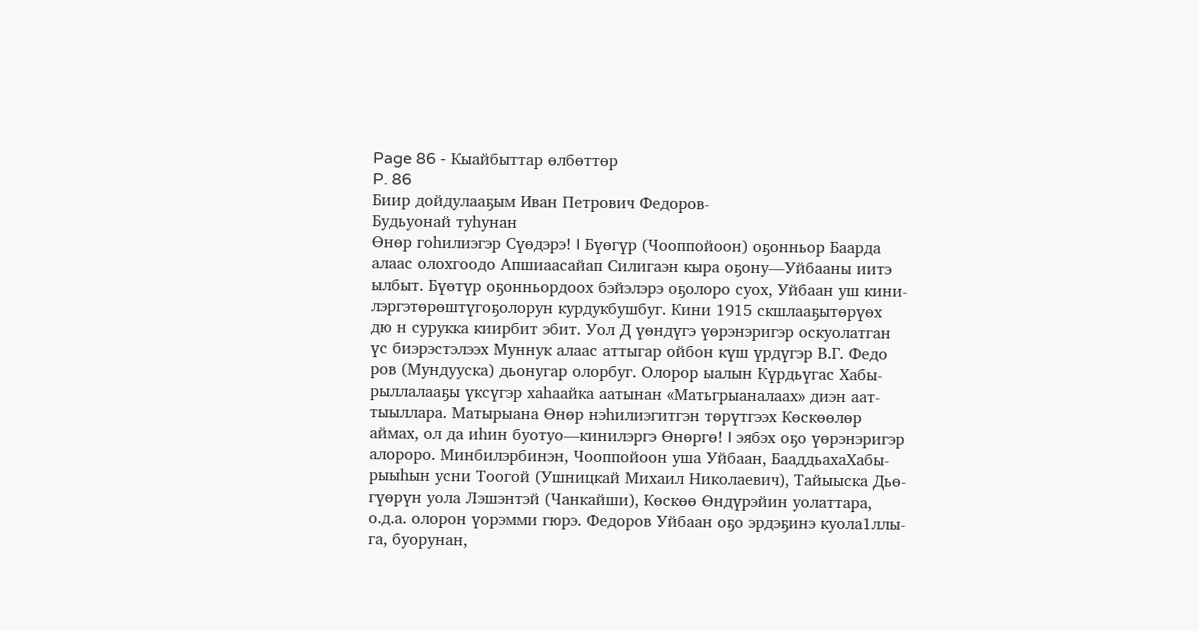Page 86 - Кыайбыттар өлбөттөр
P. 86
Биир дойдулааҕым Иван Петрович Федоров-
Будьуонай туһунан
Өнөр гоһилиэгэр Сүөдэрэ! I Бүөгүр (Чооппойоон) оҕонньор Баарда
алаас олохгоодо Апшиаасайап Силигаэн кыра оҕону—Уйбааны иитэ
ылбыт. Бүөтүр оҕонньордоох бэйэлэрэ оҕолоро суох, Уйбаан уш кини-
лэргэтөрөштүгоҕолорун курдукбушбуг. Кини 1915 скшлааҕытөрүөх
дю н сурукка киирбит эбит. Уол Д үөндүгэ үөрэнэригэр оскуолатган
үс биэрэстэлээх Муннук алаас аттыгар ойбон күш үрдүгэр В.Г. Федо
ров (Мундууска) дьонугар олорбуг. Олорор ыалын Күрдьүгас Хабы-
рыллалааҕы үксүгэр хаһаайка аатынан «Матьгрыаналаах» диэн аат-
тыыллара. Матырыана Өнөр нэһилиэгитгэн төрүтгээх Көскөөлөр
аймах, ол да иһин буотуо—кинилэргэ Өнөргө! I эябэх оҕо үөрэнэригэр
алороро. Минбилэрбинэн, Чооппойоон уша Уйбаан, БааддьахаХабы-
рыыһын усни Тоогой (Ушницкай Михаил Николаевич), Тайыыска Дьө-
гүөрүн уола Лэшэнтэй (Чанкайши), Көскөө Өндүрэйин уолаттара,
о.д.а. олорон үорэмми гюрэ. Федоров Уйбаан оҕо эрдэҕинэ куола1ллы-
га, буорунан,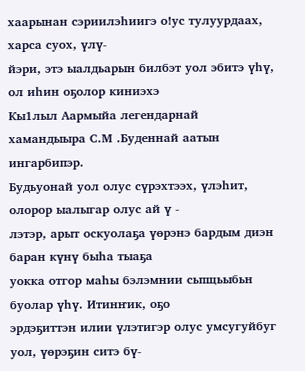хаарынан сэриилэһиигэ о!ус тулуурдаах, харса суох, үлү-
йэри, этэ ыалдьарын билбэт уол эбитэ үһү, ол иһин оҕолор киниэхэ
Кы1лыл Аармыйа легендарнай хамандыыра С.М .Буденнай аатын
ингарбипэр.
Будьуонай уол олус сүрэхтээх, үлэһит, олорор ыалыгар олус ай ү -
лэтэр, арыт оскуолаҕа үөрэнэ бардым диэн баран күнү быһа тыаҕа
уокка отгор маһы бэлэмнии сьпщьыбьн буолар үһү. Итинҥик, оҕо
эрдэҕиттэн илии үлэтигэр олус умсугуйбуг уол, үөрэҕин ситэ бү-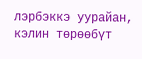лэрбэккэ уурайан, кэлин төрөөбүт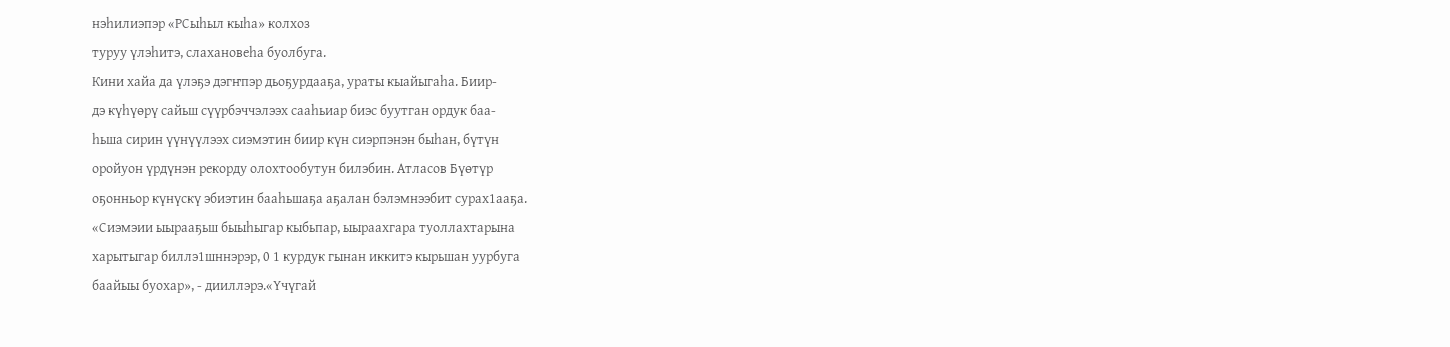нэһилиэпэр «РСыһыл кыһа» колхоз
туруу үлэһитэ, слахановеһа буолбуга.
Кини хайа да үлэҕэ дэгҥпэр дьоҕурдааҕа, ураты кыайыгаһа. Биир-
дэ күһүөрү сайьш сүүрбэччэлээх сааһьиар биэс буутган ордук баа-
һьша сирин үүнүүлээх сиэмэтин биир күн сиэрпэнэн быһан, бүтүн
оройуон үрдүнэн рекорду олохтообутун билэбин. Атласов Бүөтүр
оҕонньор күнүскү эбиэтин бааһьшаҕа аҕалан бэлэмнээбит сурах1ааҕа.
«Сиэмэии ыырааҕьш быыһыгар кыбьпар, ыыраахгара туоллахтарына
харытыгар биллэ1шннэрэр, 0 1 курдук гынан иккитэ кырьшан уурбуга
баайыы буохар», - дииллэрэ.«Үчүгай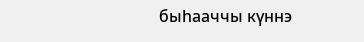быһааччы күннэ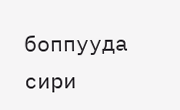боппууда сири